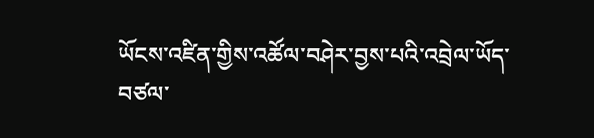ཡོངས་འཛིན་གྱིས་འཚོལ་བཤེར་བྱས་པའི་འབྲེལ་ཡོད་བཙལ་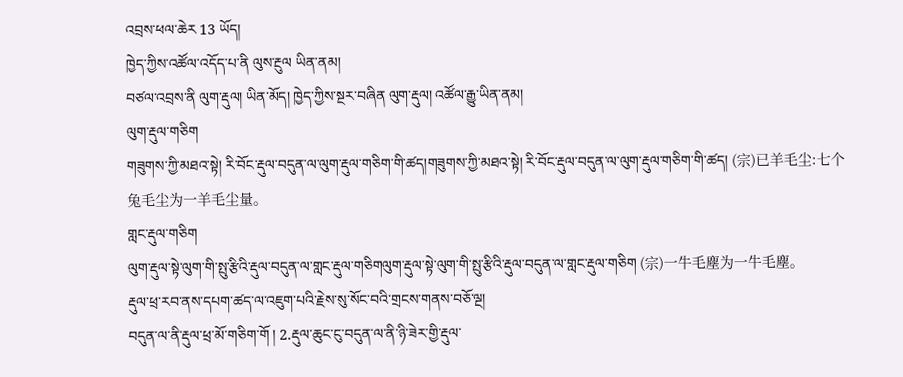འབྲས་ཕལ་ཆེར 13 ཡོད།
ཁྱེད་ཀྱིས་འཚོལ་འདོད་པ་ནི ལུས་རྔུལ ཡིན་ནམ།
བཙལ་འབྲས་ནི ལུག་རྡུལ། ཡིན་མོད། ཁྱེད་ཀྱིས་སྔར་བཞིན ལུག་རྡུལ། འཚོལ་རྒྱུ་ཡིན་ནམ།
ལུག་རྡུལ་གཅིག
གཟུགས་ཀྱི་མཐའ་སྟེ། རི་བོང་རྡུལ་བདུན་ལ་ལུག་རྡུལ་གཅིག་གི་ཚད།གཟུགས་ཀྱི་མཐའ་སྟེ། རི་བོང་རྡུལ་བདུན་ལ་ལུག་རྡུལ་གཅིག་གི་ཚད། (宗)已羊毛尘:七个兔毛尘为一羊毛尘量。
གླང་རྡུལ་གཅིག
ལུག་རྡུལ་སྟེ་ལུག་གི་སྤུ་རྩིའི་རྡུལ་བདུན་ལ་གླང་རྡུལ་གཅིགལུག་རྡུལ་སྟེ་ལུག་གི་སྤུ་རྩིའི་རྡུལ་བདུན་ལ་གླང་རྡུལ་གཅིག (宗)一牛毛塵为一牛毛塵。
རྡུལ་ཕྲ་རབ་ནས་དཔག་ཚད་ལ་འཇུག་པའི་རྗེས་སུ་སོང་བའི་གྲངས་གནས་བཅོ་ལྔ།
བདུན་ལ་ནི་རྡུལ་ཕྲ་མོ་གཅིག་གོ ། 2.རྡུལ་ཆུང་ངུ་བདུན་ལ་ནི་ཉི་ཟེར་གྱི་རྡུལ་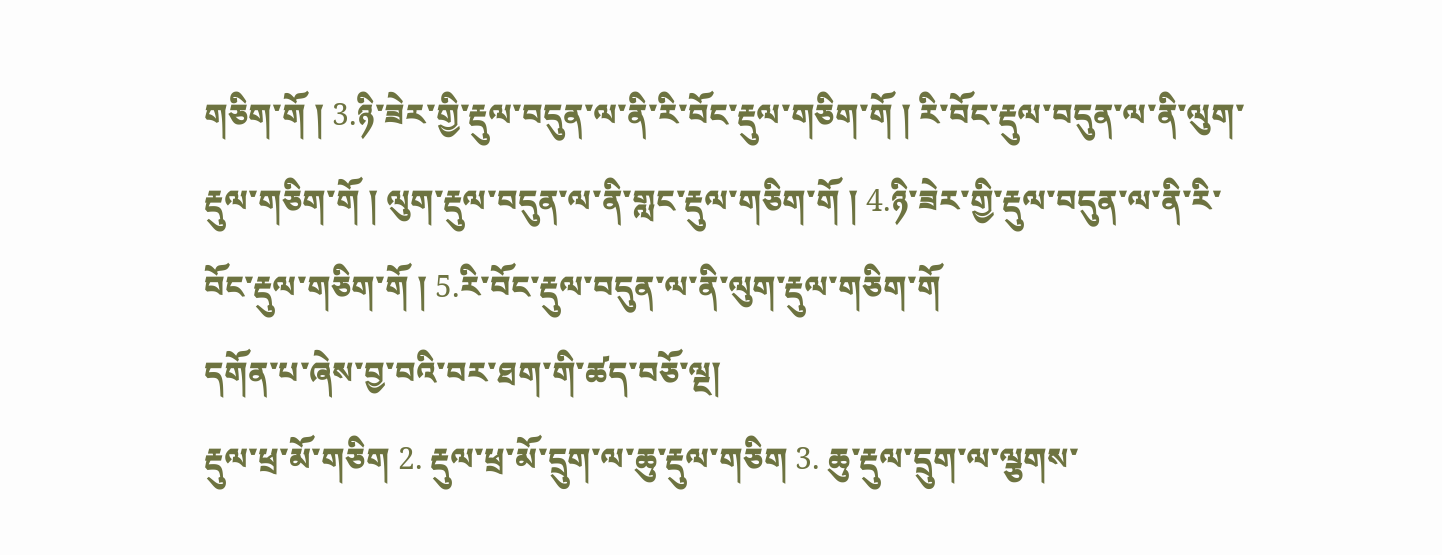གཅིག་གོ ། 3.ཉི་ཟེར་གྱི་རྡུལ་བདུན་ལ་ནི་རི་བོང་རྡུལ་གཅིག་གོ ། རི་བོང་རྡུལ་བདུན་ལ་ནི་ལུག་རྡུལ་གཅིག་གོ ། ལུག་རྡུལ་བདུན་ལ་ནི་གླང་རྡུལ་གཅིག་གོ ། 4.ཉི་ཟེར་གྱི་རྡུལ་བདུན་ལ་ནི་རི་བོང་རྡུལ་གཅིག་གོ ། 5.རི་བོང་རྡུལ་བདུན་ལ་ནི་ལུག་རྡུལ་གཅིག་གོ
དགོན་པ་ཞེས་བྱ་བའི་བར་ཐག་གི་ཚད་བཅོ་ལྔ།
རྡུལ་ཕྲ་མོ་གཅིག 2. རྡུལ་ཕྲ་མོ་དྲུག་ལ་ཆུ་རྡུལ་གཅིག 3. ཆུ་རྡུལ་དྲུག་ལ་ལྕགས་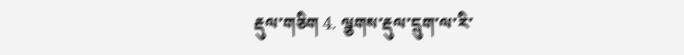རྡུལ་གཅིག 4. ལྕགས་རྡུལ་དྲུག་ལ་རི་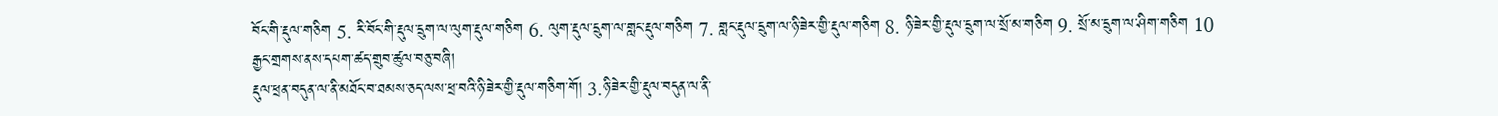བོང་གི་རྡུལ་གཅིག 5. རི་བོང་གི་རྡུལ་དྲུག་ལ་ལུག་རྡུལ་གཅིག 6. ལུག་རྡུལ་དྲུག་ལ་གླང་རྡུལ་གཅིག 7. གླང་རྡུལ་དྲུག་ལ་ཉི་ཟེར་གྱི་རྡུལ་གཅིག 8. ཉི་ཟེར་གྱི་རྡུལ་དྲུག་ལ་སྲོ་མ་གཅིག 9. སྲོ་མ་དྲུག་ལ་ཤིག་གཅིག 10
རྒྱང་གྲགས་ནས་དཔག་ཚད་གྲུབ་ཚུལ་བཅུ་བཞི།
རྡུལ་ཕྲན་བདུན་ལ་ནི་མཐོང་བ་ཐམས་ཅད་ལས་ཕྲ་བའི་ཉི་ཟེར་གྱི་རྡུལ་གཅིག་གོ། 3.ཉི་ཟེར་གྱི་རྡུལ་བདུན་ལ་ནི་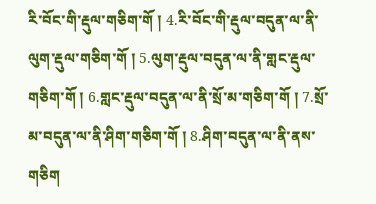རི་བོང་གི་རྡུལ་གཅིག་གོ ། 4.རི་བོང་གི་རྡུལ་བདུན་ལ་ནི་ལུག་རྡུལ་གཅིག་གོ ། 5.ལུག་རྡུལ་བདུན་ལ་ནི་གླང་རྡུལ་གཅིག་གོ ། 6.གླང་རྡུལ་བདུན་ལ་ནི་སྲོ་མ་གཅིག་གོ ། 7.སྲོ་མ་བདུན་ལ་ནི་ཤིག་གཅིག་གོ ། 8.ཤིག་བདུན་ལ་ནི་ནས་གཅིག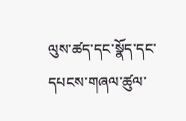ལུས་ཚད་དང་སྣོད་དང་དཔངས་གཞལ་ཚུལ་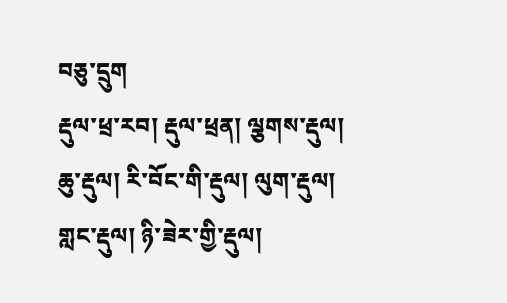བཅུ་དྲུག
རྡུལ་ཕྲ་རབ། རྡུལ་ཕྲན། ལྕགས་རྡུལ། ཆུ་རྡུལ། རི་བོང་གི་རྡུལ། ལུག་རྡུལ། གླང་རྡུལ། ཉི་ཟེར་གྱི་རྡུལ།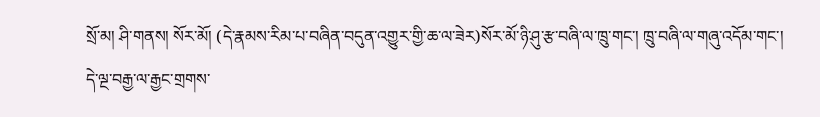སྲོ་མ། ཤི་གནས། སོར་མོ། (དེ་རྣམས་རིམ་པ་བཞིན་བདུན་འགྱུར་གྱི་ཆ་ལ་ཟེར)སོར་མོ་ཉི་ཤུ་རྩ་བཞི་ལ་ཁྲུ་གང་། ཁྲུ་བཞི་ལ་གཞུ་འདོམ་གང་། དེ་ལྔ་བརྒྱ་ལ་རྒྱང་གྲགས་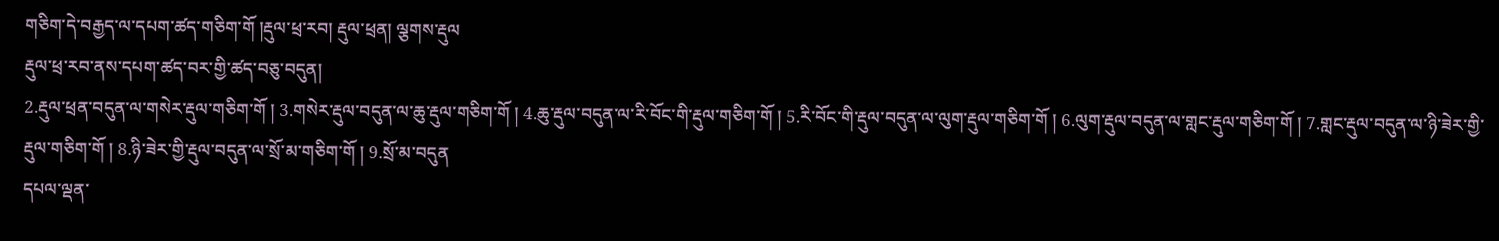གཅིག་དེ་བརྒྱད་ལ་དཔག་ཚད་གཅིག་གོ །རྡུལ་ཕྲ་རབ། རྡུལ་ཕྲན། ལྕགས་རྡུལ
རྡུལ་ཕྲ་རབ་ནས་དཔག་ཚད་བར་གྱི་ཚད་བཅུ་བདུན།
2.རྡུལ་ཕྲན་བདུན་ལ་གསེར་རྡུལ་གཅིག་གོ ། 3.གསེར་རྡུལ་བདུན་ལ་ཆུ་རྡུལ་གཅིག་གོ ། 4.ཆུ་རྡུལ་བདུན་ལ་རི་བོང་གི་རྡུལ་གཅིག་གོ ། 5.རི་བོང་གི་རྡུལ་བདུན་ལ་ལུག་རྡུལ་གཅིག་གོ ། 6.ལུག་རྡུལ་བདུན་ལ་གླང་རྡུལ་གཅིག་གོ ། 7.གླང་རྡུལ་བདུན་ལ་ཉི་ཟེར་གྱི་རྡུལ་གཅིག་གོ ། 8.ཉི་ཟེར་གྱི་རྡུལ་བདུན་ལ་སྲོ་མ་གཅིག་གོ ། 9.སྲོ་མ་བདུན
དཔལ་ལྡན་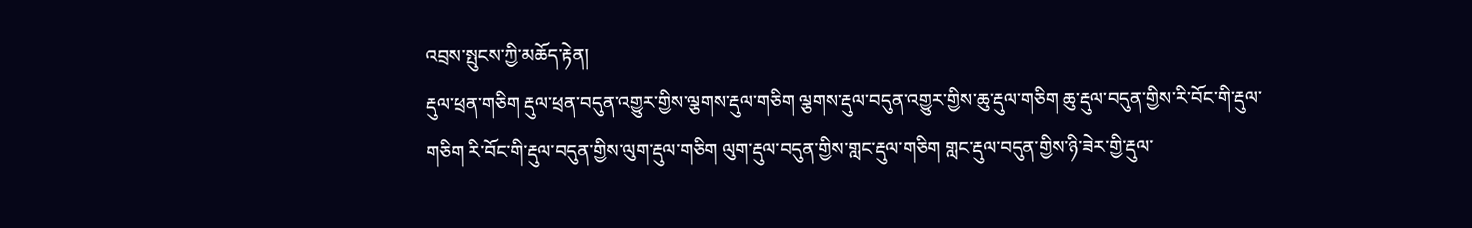འབྲས་སྤུངས་ཀྱི་མཆོད་རྟེན།
རྡུལ་ཕྲན་གཅིག རྡུལ་ཕྲན་བདུན་འགྱུར་གྱིས་ལྕགས་རྡུལ་གཅིག ལྕགས་རྡུལ་བདུན་འགྱུར་གྱིས་ཆུ་རྡུལ་གཅིག ཆུ་རྡུལ་བདུན་གྱིས་རི་བོང་གི་རྡུལ་གཅིག རི་བོང་གི་རྡུལ་བདུན་གྱིས་ལུག་རྡུལ་གཅིག ལུག་རྡུལ་བདུན་གྱིས་གླང་རྡུལ་གཅིག གླང་རྡུལ་བདུན་གྱིས་ཉི་ཟེར་གྱི་རྡུལ་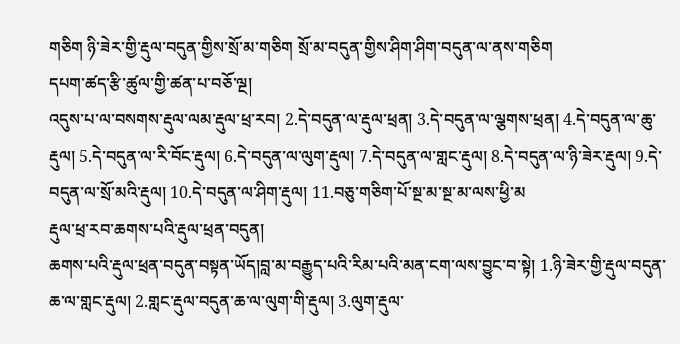གཅིག ཉི་ཟེར་གྱི་རྡུལ་བདུན་གྱིས་སྲོ་མ་གཅིག སྲོ་མ་བདུན་གྱིས་ཤིག་ཤིག་བདུན་ལ་ནས་གཅིག
དཔག་ཚད་རྩི་ཚུལ་གྱི་ཚན་པ་བཅོ་ལྔ།
འདུས་པ་ལ་བསགས་རྡུལ་ལམ་རྡུལ་ཕྲ་རབ། 2.དེ་བདུན་ལ་རྡུལ་ཕྲན། 3.དེ་བདུན་ལ་ལྕགས་ཕྲན། 4.དེ་བདུན་ལ་ཆུ་རྡུལ། 5.དེ་བདུན་ལ་རི་བོང་རྡུལ། 6.དེ་བདུན་ལ་ལུག་རྡུལ། 7.དེ་བདུན་ལ་གླང་རྡུལ། 8.དེ་བདུན་ལ་ཉི་ཟེར་རྡུལ། 9.དེ་བདུན་ལ་སྲོ་མའི་རྡུལ། 10.དེ་བདུན་ལ་ཤིག་རྡུལ། 11.བཅུ་གཅིག་པོ་སྔ་མ་སྔ་མ་ལས་ཕྱི་མ
རྡུལ་ཕྲ་རབ་ཆགས་པའི་རྡུལ་ཕྲན་བདུན།
ཆགས་པའི་རྡུལ་ཕྲན་བདུན་བསྟན་ཡོད།བླ་མ་བརྒྱུད་པའི་རིམ་པའི་མན་ངག་ལས་བྱུང་བ་སྟེ། 1.ཉི་ཟེར་གྱི་རྡུལ་བདུན་ཆ་ལ་གླང་རྡུལ། 2.གླང་རྡུལ་བདུན་ཆ་ལ་ལུག་གི་རྡུལ། 3.ལུག་རྡུལ་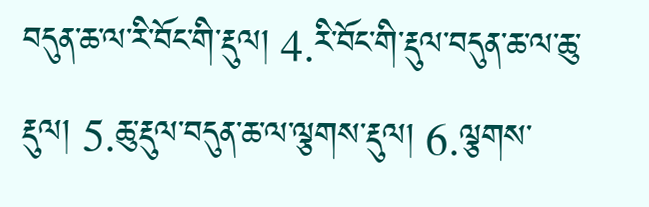བདུན་ཆ་ལ་རི་བོང་གི་རྡུལ། 4.རི་བོང་གི་རྡུལ་བདུན་ཆ་ལ་ཆུ་རྡུལ། 5.ཆུ་རྡུལ་བདུན་ཆ་ལ་ལྕགས་རྡུལ། 6.ལྕགས་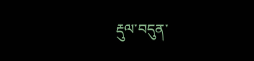རྡུལ་བདུན་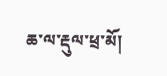ཆ་ལ་རྡུལ་ཕྲ་མོ།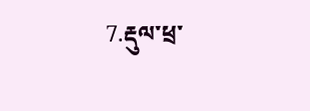7.རྡུལ་ཕྲ་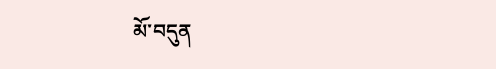མོ་བདུན